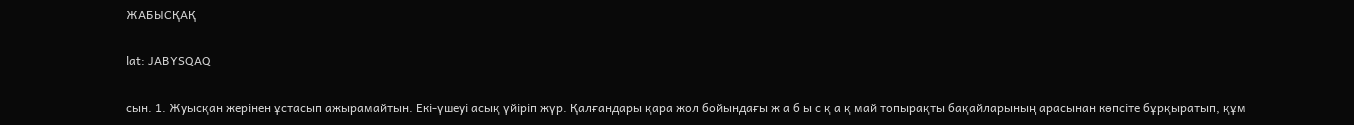ЖАБЫСҚАҚ

lat: JABYSQAQ

сын. 1. Жуысқан жерінен ұстасып ажырамайтын. Екі-үшеуі асық үйіріп жүр. Қалғандары қара жол бойындағы ж а б ы с қ а қ май топырақты бақайларының арасынан көпсіте бұрқыратып, құм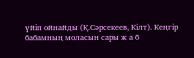үйіп ойнайды (Қ.Сәрсекеев, Кілт). Кеңгір бабамның моласын сары ж а б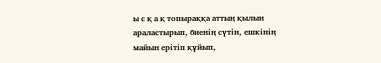ы с қ а қ топыраққа аттың қылын араластырып, биенің сүтін, ешкінің майын ерітіп құйып,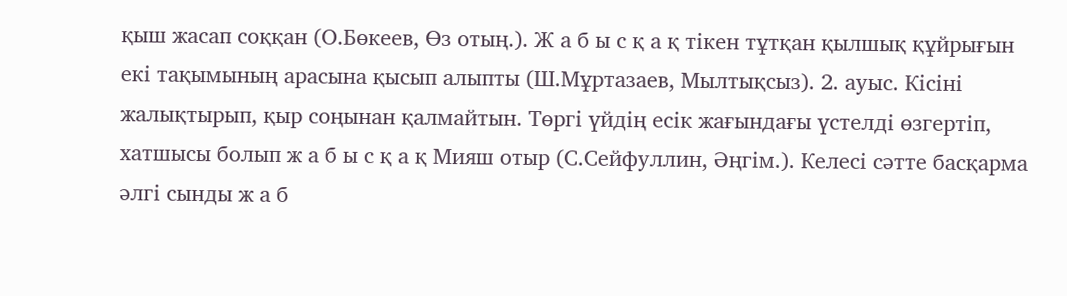қыш жасап соққан (О.Бөкеев, Өз отың.). Ж а б ы с қ а қ тікен тұтқан қылшық құйрығын екі тақымының арасына қысып алыпты (Ш.Мұртазаев, Мылтықсыз). 2. ауыс. Кісіні жалықтырып, қыр соңынан қалмайтын. Төргі үйдің есік жағындағы үстелді өзгертіп, хатшысы болып ж а б ы с қ а қ Мияш отыр (С.Сейфуллин, Әңгім.). Келесі сәтте басқарма әлгі сынды ж а б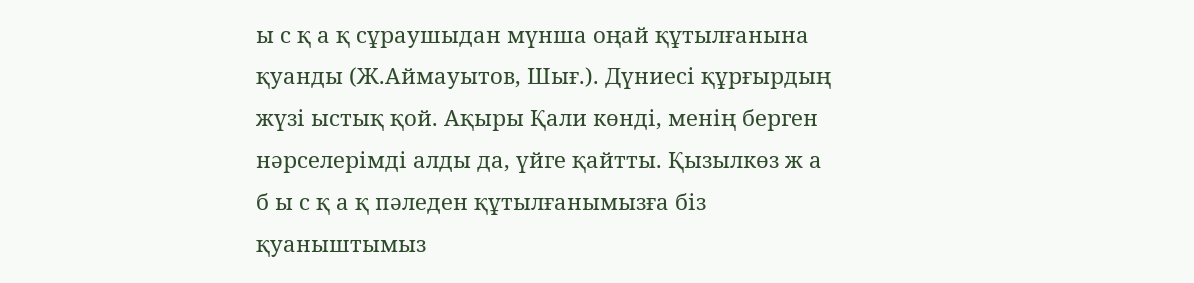ы с қ а қ сұраушыдан мүнша оңай құтылғанына қуанды (Ж.Аймауытов, Шығ.). Дүниесі құрғырдың жүзі ыстық қой. Ақыры Қали көнді, менің берген нәрселерімді алды да, үйге қайтты. Қызылкөз ж а б ы с қ а қ пәледен құтылғанымызға біз қуаныштымыз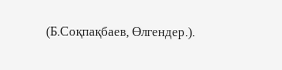(Б.Соқпақбаев, Өлгендер.).